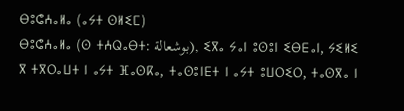ⴱⵓⵛⵄⴰⵍⴰ (ⴰⵢⵜ ⵙⵍⵉⵎ)
ⴱⵓⵛⵄⴰⵍⴰ (ⵙ ⵜⵄⵕⴰⴱⵜ: بوشعالة), ⵉⴳⴰ ⵢⴰⵏ ⵓⵙⵓⵏ ⵉⴱⴹⴰⵏ, ⵢⵉⵍⵉ ⴳ ⵜⴳⵔⴰⵡⵜ ⵏ ⴰⵢⵜ ⴼⴰⵙⴽⴰ, ⵜⴰⵙⵓⵏⴹⵜ ⵏ ⴰⵢⵜ ⵓⵡⵔⵉⵔ, ⵜⴰⵙⴳⴰ ⵏ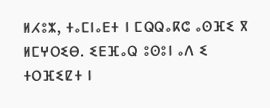ⵍⵃⵓⵣ, ⵜⴰⵎⵏⴰⴹⵜ ⵏ ⵎⵕⵕⴰⴽⵛ ⴰⵙⴼⵉ ⴳ ⵍⵎⵖⵔⵉⴱ. ⵉⴹⴼⴰⵕ ⵓⵙⵓⵏ ⴰⴷ ⵉ ⵜⵔⴼⵉⵇⵜ ⵏ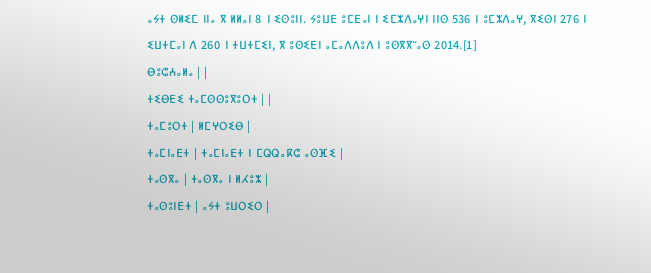ⴰⵢⵜ ⵙⵍⵉⵎ ⵏⵏⴰ ⴳ ⵍⵍⴰⵏ 8 ⵏ ⵉⵙⵓⵏⵏ. ⵢⵓⵡⴹ ⵓⵎⴹⴰⵏ ⵏ ⵉⵎⵣⴷⴰⵖⵏ ⵏⵏⵙ 536 ⵏ ⵓⵎⵣⴷⴰⵖ, ⴳⵉⵙⵏ 276 ⵏ ⵉⵡⵜⵎⴰⵏ ⴷ 260 ⵏ ⵜⵡⵜⵎⵉⵏ, ⴳ ⵓⵙⵉⴹⵏ ⴰⵎⴰⴷⴷⵓⴷ ⵏ ⵓⵙⴳⴳⵯⴰⵙ 2014.[1]
ⴱⵓⵛⵄⴰⵍⴰ | |
ⵜⵉⴱⴹⵉ ⵜⴰⵎⵙⵙⵓⴳⵓⵔⵜ | |
ⵜⴰⵎⵓⵔⵜ | ⵍⵎⵖⵔⵉⴱ |
ⵜⴰⵎⵏⴰⴹⵜ | ⵜⴰⵎⵏⴰⴹⵜ ⵏ ⵎⵕⵕⴰⴽⵛ ⴰⵙⴼⵉ |
ⵜⴰⵙⴳⴰ | ⵜⴰⵙⴳⴰ ⵏ ⵍⵃⵓⵣ |
ⵜⴰⵙⵓⵏⴹⵜ | ⴰⵢⵜ ⵓⵡⵔⵉⵔ |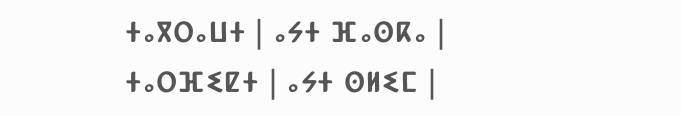ⵜⴰⴳⵔⴰⵡⵜ | ⴰⵢⵜ ⴼⴰⵙⴽⴰ |
ⵜⴰⵔⴼⵉⵇⵜ | ⴰⵢⵜ ⵙⵍⵉⵎ |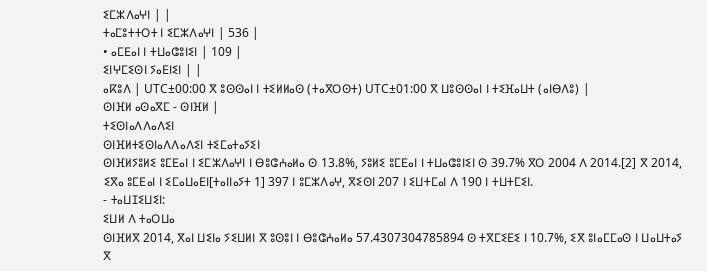ⵉⵎⵣⴷⴰⵖⵏ | |
ⵜⴰⵎⵓⵜⵜⵔⵜ ⵏ ⵉⵎⵣⴷⴰⵖⵏ | 536 |
• ⴰⵎⴹⴰⵏ ⵏ ⵜⵡⴰⵛⵓⵏⵉⵏ | 109 |
ⵉⵏⵖⵎⵉⵙⵏ ⵢⴰⴹⵏⵉⵏ | |
ⴰⴽⵓⴷ | UTC±00:00 ⴳ ⵓⵙⵙⴰⵏ ⵏ ⵜⵉⵍⵍⴰⵙ (ⵜⴰⴳⵔⵙⵜ) UTC±01:00 ⴳ ⵡⵓⵙⵙⴰⵏ ⵏ ⵜⵉⴼⴰⵡⵜ (ⴰⵏⴱⴷⵓ) |
ⵙⵏⴼⵍ ⴰⵙⴰⴳⵎ - ⵙⵏⴼⵍ |
ⵜⵉⵙⵏⴰⴷⴷⴰⴷⵉⵏ
ⵙⵏⴼⵍⵜⵉⵙⵏⴰⴷⴷⴰⴷⵉⵏ ⵜⵉⵎⴰⵜⴰⵢⵉⵏ
ⵙⵏⴼⵍⵢⵓⵍⵉ ⵓⵎⴹⴰⵏ ⵏ ⵉⵎⵣⴷⴰⵖⵏ ⵏ ⴱⵓⵛⵄⴰⵍⴰ ⵙ 13.8%, ⵢⵓⵍⵉ ⵓⵎⴹⴰⵏ ⵏ ⵜⵡⴰⵛⵓⵏⵉⵏ ⵙ 39.7% ⴳⵔ 2004 ⴷ 2014.[2] ⴳ 2014, ⵉⴳⴰ ⵓⵎⴹⴰⵏ ⵏ ⵉⵎⴰⵡⴰⴹⵏ[ⵜⴰⵏⵏⴰⵢⵜ 1] 397 ⵏ ⵓⵎⵣⴷⴰⵖ, ⴳⵉⵙⵏ 207 ⵏ ⵉⵡⵜⵎⴰⵏ ⴷ 190 ⵏ ⵜⵡⵜⵎⵉⵏ.
- ⵜⴰⵡⵊⵉⵡⵉⵏ:
ⵉⵡⵍ ⴷ ⵜⴰⵔⵡⴰ
ⵙⵏⴼⵍⴳ 2014, ⴳⴰⵏ ⵡⵉⵏⴰ ⵢⵉⵡⵍⵏ ⴳ ⵓⵙⵓⵏ ⵏ ⴱⵓⵛⵄⴰⵍⴰ 57.4307304785894 ⵙ ⵜⴳⵎⵉⴹⵉ ⵏ 10.7%, ⵉⴳ ⵓⵏⴰⵎⵎⴰⵙ ⵏ ⵡⴰⵡⵜⴰⵢ ⴳ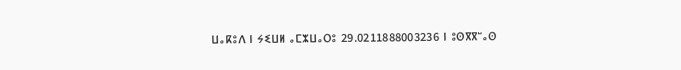ⵡⴰⴽⵓⴷ ⵏ ⵢⵉⵡⵍ ⴰⵎⵣⵡⴰⵔⵓ 29.0211888003236 ⵏ ⵓⵙⴳⴳⵯⴰⵙ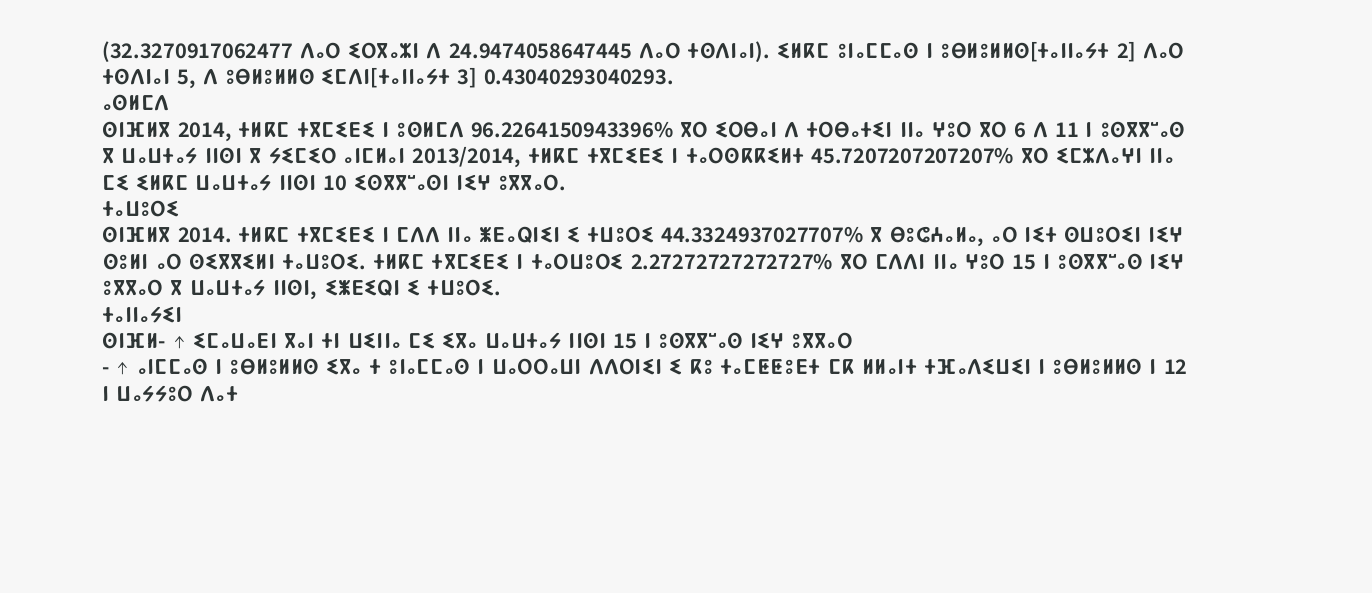(32.3270917062477 ⴷⴰⵔ ⵉⵔⴳⴰⵣⵏ ⴷ 24.9474058647445 ⴷⴰⵔ ⵜⵙⴷⵏⴰⵏ). ⵉⵍⴽⵎ ⵓⵏⴰⵎⵎⴰⵙ ⵏ ⵓⴱⵍⵓⵍⵍⵙ[ⵜⴰⵏⵏⴰⵢⵜ 2] ⴷⴰⵔ ⵜⵙⴷⵏⴰⵏ 5, ⴷ ⵓⴱⵍⵓⵍⵍⵙ ⵉⵎⴷⵏ[ⵜⴰⵏⵏⴰⵢⵜ 3] 0.43040293040293.
ⴰⵙⵍⵎⴷ
ⵙⵏⴼⵍⴳ 2014, ⵜⵍⴽⵎ ⵜⴳⵎⵉⴹⵉ ⵏ ⵓⵙⵍⵎⴷ 96.2264150943396% ⴳⵔ ⵉⵔⴱⴰⵏ ⴷ ⵜⵔⴱⴰⵜⵉⵏ ⵏⵏⴰ ⵖⵓⵔ ⴳⵔ 6 ⴷ 11 ⵏ ⵓⵙⴳⴳⵯⴰⵙ ⴳ ⵡⴰⵡⵜⴰⵢ ⵏⵏⵙⵏ ⴳ ⵢⵉⵎⵉⵔ ⴰⵏⵎⵍⴰⵏ 2013/2014, ⵜⵍⴽⵎ ⵜⴳⵎⵉⴹⵉ ⵏ ⵜⴰⵔⵙⴽⴽⵉⵍⵜ 45.7207207207207% ⴳⵔ ⵉⵎⵣⴷⴰⵖⵏ ⵏⵏⴰ ⵎⵉ ⵉⵍⴽⵎ ⵡⴰⵡⵜⴰⵢ ⵏⵏⵙⵏ 10 ⵉⵙⴳⴳⵯⴰⵙⵏ ⵏⵉⵖ ⵓⴳⴳⴰⵔ.
ⵜⴰⵡⵓⵔⵉ
ⵙⵏⴼⵍⴳ 2014. ⵜⵍⴽⵎ ⵜⴳⵎⵉⴹⵉ ⵏ ⵎⴷⴷ ⵏⵏⴰ ⵥⴹⴰⵕⵏⵉⵏ ⵉ ⵜⵡⵓⵔⵉ 44.3324937027707% ⴳ ⴱⵓⵛⵄⴰⵍⴰ, ⴰⵔ ⵏⵉⵜ ⵙⵡⵓⵔⵉⵏ ⵏⵉⵖ ⵙⵓⵍⵏ ⴰⵔ ⵙⵉⴳⴳⵉⵍⵏ ⵜⴰⵡⵓⵔⵉ. ⵜⵍⴽⵎ ⵜⴳⵎⵉⴹⵉ ⵏ ⵜⴰⵔⵡⵓⵔⵉ 2.27272727272727% ⴳⵔ ⵎⴷⴷⵏ ⵏⵏⴰ ⵖⵓⵔ 15 ⵏ ⵓⵙⴳⴳⵯⴰⵙ ⵏⵉⵖ ⵓⴳⴳⴰⵔ ⴳ ⵡⴰⵡⵜⴰⵢ ⵏⵏⵙⵏ, ⵉⵥⴹⵉⵕⵏ ⵉ ⵜⵡⵓⵔⵉ.
ⵜⴰⵏⵏⴰⵢⵉⵏ
ⵙⵏⴼⵍ- ↑ ⵉⵎⴰⵡⴰⴹⵏ ⴳⴰⵏ ⵜⵏ ⵡⵉⵏⵏⴰ ⵎⵉ ⵉⴳⴰ ⵡⴰⵡⵜⴰⵢ ⵏⵏⵙⵏ 15 ⵏ ⵓⵙⴳⴳⵯⴰⵙ ⵏⵉⵖ ⵓⴳⴳⴰⵔ
- ↑ ⴰⵏⵎⵎⴰⵙ ⵏ ⵓⴱⵍⵓⵍⵍⵙ ⵉⴳⴰ ⵜ ⵓⵏⴰⵎⵎⴰⵙ ⵏ ⵡⴰⵔⵔⴰⵡⵏ ⴷⴷⵔⵏⵉⵏ ⵉ ⴽⵓ ⵜⴰⵎⵟⵟⵓⴹⵜ ⵎⴽ ⵍⵍⴰⵏⵜ ⵜⴼⴰⴷⵉⵡⵉⵏ ⵏ ⵓⴱⵍⵓⵍⵍⵙ ⵏ 12 ⵏ ⵡⴰⵢⵢⵓⵔ ⴷⴰⵜ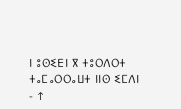ⵏ ⵓⵙⵉⴹⵏ ⴳ ⵜⵓⵔⴷⵔⵜ ⵜⴰⵎⴰⵔⵔⴰⵡⵜ ⵏⵏⵙ ⵉⵎⴷⵏ
- ↑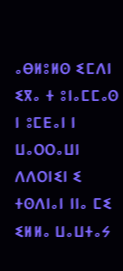ⴰⴱⵍⵓⵍⵙ ⵉⵎⴷⵏ ⵉⴳⴰ ⵜ ⵓⵏⴰⵎⵎⴰⵙ ⵏ ⵓⵎⴹⴰⵏ ⵏ ⵡⴰⵔⵔⴰⵡⵏ ⴷⴷⵔⵏⵉⵏ ⵉ ⵜⵙⴷⵏⴰⵏ ⵏⵏⴰ ⵎⵉ ⵉⵍⵍⴰ ⵡⴰⵡⵜⴰⵢ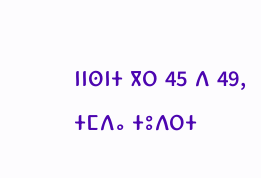ⵏⵏⵙⵏⵜ ⴳⵔ 45 ⴷ 49, ⵜⵎⴷⴰ ⵜⵓⴷⵔⵜ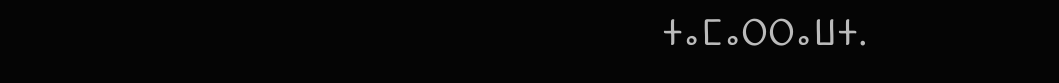ⵜⴰⵎⴰⵔⵔⴰⵡⵜ.